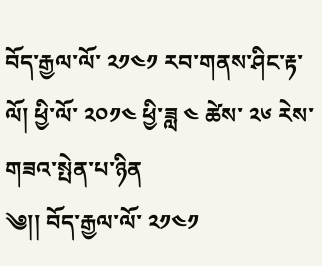བོད་རྒྱལ་ལོ་ ༢༡༤༡ རབ་གནས་ཤིང་རྟ་ལོ། ཕྱི་ལོ་ ༢༠༡༤ ཕྱི་ཟླ ༤ ཚེས་ ༢༦ རེས་གཟའ་སྤེན་པ་ཉིན
༄།། བོད་རྒྱལ་ལོ་ ༢༡༤༡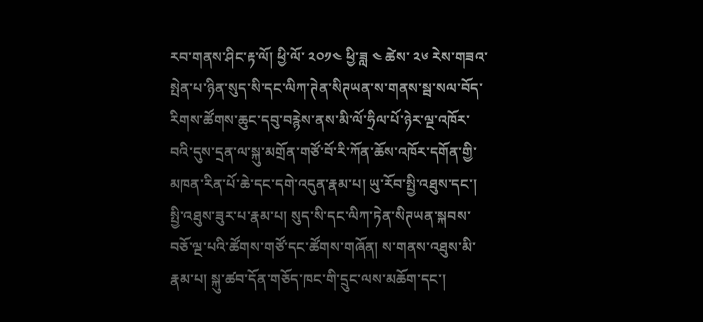རབ་གནས་ཤིང་རྟ་ལོ། ཕྱི་ལོ་ ༢༠༡༤ ཕྱི་ཟླ ༤ ཚེས་ ༢༦ རེས་གཟའ་སྤེན་པ་ཉིན་སུད་སི་དང་ལིཀ་ཊེན་སིཊཡན་ས་གནས་སྦ་སལ་བོད་རིགས་ཚོགས་ཆུང་དབུ་བརྙེས་ནས་མི་ལོ་ཧྲིལ་པོ་ཉེར་ལྔ་འཁོར་བའི་དུས་དྲན་ལ་སྐུ་མགྲོན་གཙོ་བོ་རི་ཀོན་ཆོས་འཁོར་དགོན་གྱི་མཁན་རིན་པོ་ཆེ་དང་དགེ་འདུན་རྣམ་པ། ཡུ་རོབ་སྤྱི་འཐུས་དང་། སྤྱི་འཐུས་ཟུར་པ་རྣམ་པ། སུད་སི་དང་ལིཀ་ཏེན་སིཊཡན་སྐབས་བཅོ་ལྔ་པའི་ཚོགས་གཙོ་དང་ཚོགས་གཞོན། ས་གནས་འཐུས་མི་རྣམ་པ། སྐུ་ཚབ་དོན་གཅོད་ཁང་གི་དྲུང་ལས་མཆོག་དང་།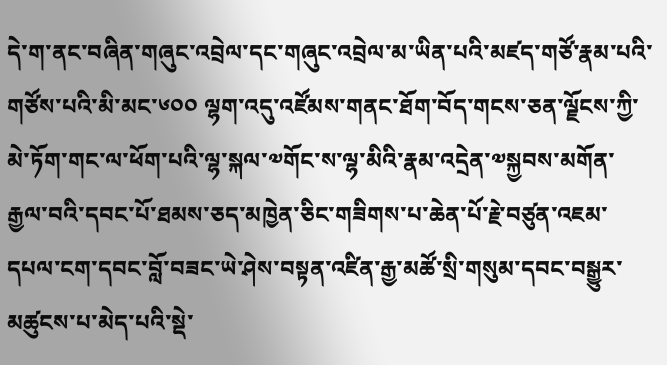དེ་ག་ནང་བཞིན་གཞུང་འབྲེལ་དང་གཞུང་འབྲེལ་མ་ཡིན་པའི་མཛད་གཙོ་རྣམ་པའི་གཙོས་པའི་མི་མང་༦༠༠ ལྷག་འདུ་འཛོམས་གནང་ཐོག་བོད་གངས་ཅན་ལྗོངས་ཀྱི་མེ་ཏོག་གང་ལ་ཕོག་པའི་ལྷ་སྐལ་༧གོང་ས་ལྷ་མིའི་རྣམ་འདྲེན་༧སྐྱབས་མགོན་རྒྱལ་བའི་དབང་པོ་ཐམས་ཅད་མཁྱེན་ཅིང་གཟིགས་པ་ཆེན་པོ་རྗེ་བཙུན་འཇམ་དཔལ་ངག་དབང་བློ་བཟང་ཡེ་ཤེས་བསྟན་འཛིན་རྒྱ་མཚོ་སྲི་གསུམ་དབང་བསྒྱུར་མཚུངས་པ་མེད་པའི་སྡེ་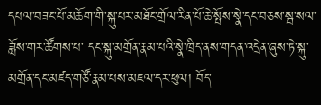དཔལ་བཟང་པོ་མཆོག་གི་སྐུ་པར་མཐོང་གྲོལ་རིན་པོ་ཆེ་སྤོས་སྣེ་དང་བཅས་སྦ་སལ་ཟློས་གར་ཚོགས་པ་ དང་སྐུ་མགྲོན་རྣམ་པའི་སྣེ་ཁྲིད་ནས་གདན་འདྲེན་ཞུས་ཏེ་སྐུ་མགྲོན་དང་མཛད་གཙོ་རྣམ་པས་མཇལ་དར་ཕུལ། བོད་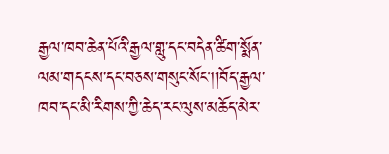རྒྱལ་ཁབ་ཆེན་པོའི་རྒྱལ་གླུ་དང་བདེན་ཚིག་སྨོན་ལམ་གདངས་དང་བཅས་གསུང་སོང།།བོད་རྒྱལ་ཁབ་དང་མི་རིགས་ཀྱི་ཆེད་རང་ལུས་མཆོད་མེར་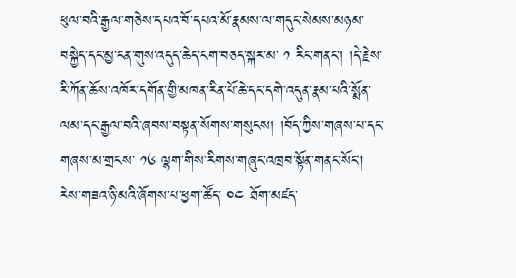ཕུལ་བའི་རྒྱལ་གཅེས་དཔའ་བོ་དཔའ་མོ་རྣམས་ལ་གདུང་སེམས་མཉམ་བསྐྱེད་དང་མྱ་ངན་གུས་འདུད་ཆེད་ངག་བཅད་སྐར་མ་ ༡ རིང་གནང་། །དེ་རྗེས་རི་ཀོན་ཆོས་འཁོར་དགོན་གྱི་མཁན་རིན་པོ་ཆེ་དང་དགེ་འདུན་རྣམ་པའི་སྨོན་ལམ་དང་རྒྱལ་བའི་ཞབས་བསྟན་སོགས་གསུངས། །བོད་ཀྱིས་གཞས་པ་དང་གཞས་མ་གྲངས་ ༡༦ ལྷག་གིས་རིགས་གཞུང་འཁྲབ་སྟོན་གནང་སོང། རེས་གཟའ་ཉི་མའི་ཞོགས་པ་ཕྱག་ཚོད་ ༠༤ ཐོག་མཛད་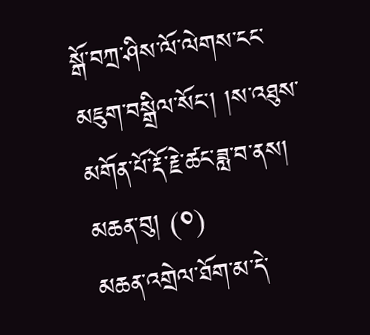སྒོ་བཀྲ་ཤིས་ལོ་ལེགས་ངང་མཇུག་བསྒྲིལ་སོང་། །ས་འཐུས་མགོན་པོ་རྡོ་རྗེ་ཚང་ཟླ་བ་ནས།
མཆན་བུ། (༠)
མཆན་འགྲེལ་ཐོག་མ་དེ་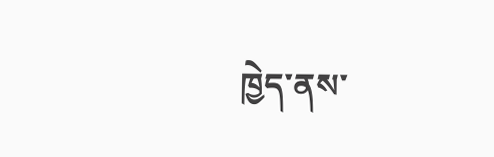ཁྱེད་ནས་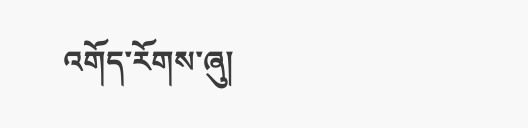འགོད་རོགས་ཞུ།